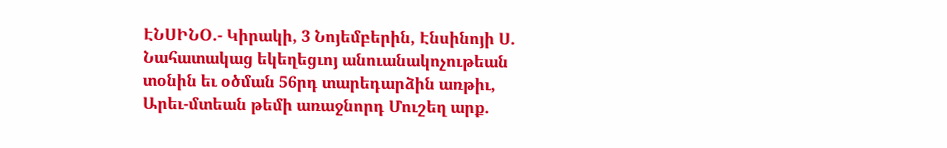ԷՆՍԻՆՕ.- Կիրակի, 3 Նոյեմբերին, Էնսինոյի Ս. Նահատակաց եկեղեցւոյ անուանակոչութեան տօնին եւ օծման 56րդ տարեդարձին առթիւ, Արեւ-մտեան թեմի առաջնորդ Մուշեղ արք.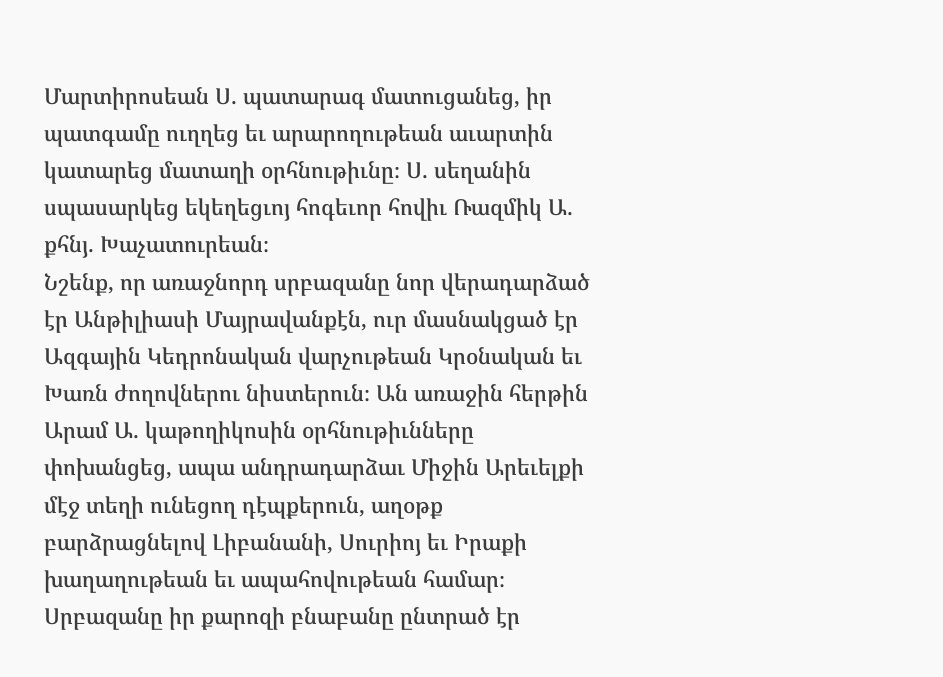Մարտիրոսեան Ս. պատարագ մատուցանեց, իր պատգամը ուղղեց եւ արարողութեան աւարտին կատարեց մատաղի օրհնութիւնը։ Ս. սեղանին սպասարկեց եկեղեցւոյ հոգեւոր հովիւ Ռազմիկ Ա. քհնյ. Խաչատուրեան։
Նշենք, որ առաջնորդ սրբազանը նոր վերադարձած էր Անթիլիասի Մայրավանքէն, ուր մասնակցած էր Ազգային Կեդրոնական վարչութեան Կրօնական եւ Խառն ժողովներու նիստերուն։ Ան առաջին հերթին Արամ Ա. կաթողիկոսին օրհնութիւնները փոխանցեց, ապա անդրադարձաւ Միջին Արեւելքի մէջ տեղի ունեցող դէպքերուն, աղօթք բարձրացնելով Լիբանանի, Սուրիոյ եւ Իրաքի խաղաղութեան եւ ապահովութեան համար։
Սրբազանը իր քարոզի բնաբանը ընտրած էր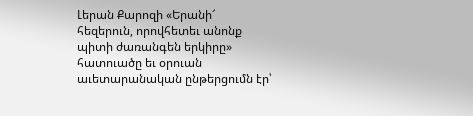Լերան Քարոզի «Երանի՜ հեզերուն, որովհետեւ անոնք պիտի ժառանգեն երկիրը» հատուածը եւ օրուան աւետարանական ընթերցումն էր՝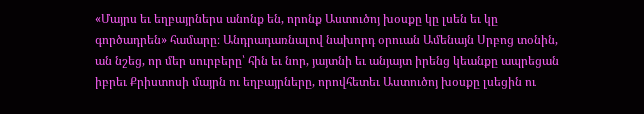«Մայրս եւ եղբայրներս անոնք են, որոնք Աստուծոյ խօսքը կը լսեն եւ կը գործադրեն» համարը։ Անդրադառնալով նախորդ օրուան Ամենայն Սրբոց տօնին, ան նշեց, որ մեր սուրբերը՝ հին եւ նոր, յայտնի եւ անյայտ իրենց կեանքը ապրեցան իբրեւ Քրիստոսի մայրն ու եղբայրները, որովհետեւ Աստուծոյ խօսքը լսեցին ու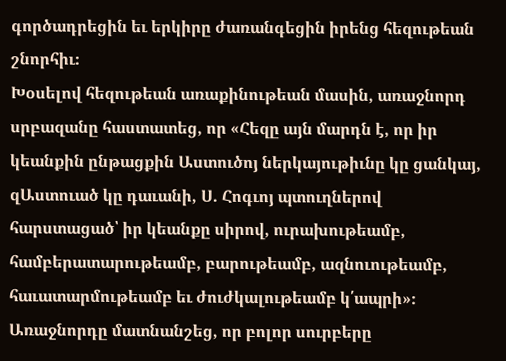գործադրեցին եւ երկիրը ժառանգեցին իրենց հեզութեան շնորհիւ։
Խօսելով հեզութեան առաքինութեան մասին, առաջնորդ սրբազանը հաստատեց, որ «Հեզը այն մարդն է, որ իր կեանքին ընթացքին Աստուծոյ ներկայութիւնը կը ցանկայ, զԱստուած կը դաւանի, Ս. Հոգւոյ պտուղներով հարստացած՝ իր կեանքը սիրով, ուրախութեամբ, համբերատարութեամբ, բարութեամբ, ազնուութեամբ, հաւատարմութեամբ եւ ժուժկալութեամբ կ՛ապրի»։
Առաջնորդը մատնանշեց, որ բոլոր սուրբերը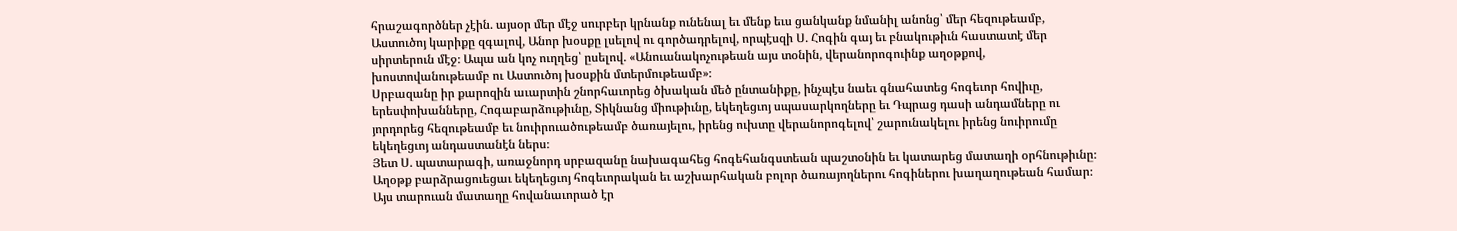հրաշագործներ չէին. այսօր մեր մէջ սուրբեր կրնանք ունենալ եւ մենք եւս ցանկանք նմանիլ անոնց՝ մեր հեզութեամբ, Աստուծոյ կարիքը զգալով, Անոր խօսքը լսելով ու գործադրելով, որպէսզի Ս. Հոգին գայ եւ բնակութիւն հաստատէ մեր սիրտերուն մէջ։ Ապա ան կոչ ուղղեց՝ ըսելով. «Անուանակոչութեան այս տօնին, վերանորոգուինք աղօթքով, խոստովանութեամբ ու Աստուծոյ խօսքին մտերմութեամբ»։
Սրբազանը իր քարոզին աւարտին շնորհաւորեց ծխական մեծ ընտանիքը, ինչպէս նաեւ գնահատեց հոգեւոր հովիւը, երեսփոխանները, Հոգաբարձութիւնը, Տիկնանց միութիւնը, եկեղեցւոյ սպասարկողները եւ Դպրաց դասի անդամները ու յորդորեց հեզութեամբ եւ նուիրուածութեամբ ծառայելու, իրենց ուխտը վերանորոգելով՝ շարունակելու իրենց նուիրումը եկեղեցւոյ անդաստանէն ներս։
Յետ Ս. պատարագի, առաջնորդ սրբազանը նախագահեց հոգեհանգստեան պաշտօնին եւ կատարեց մատաղի օրհնութիւնը։ Աղօթք բարձրացուեցաւ եկեղեցւոյ հոգեւորական եւ աշխարհական բոլոր ծառայողներու հոգիներու խաղաղութեան համար։ Այս տարուան մատաղը հովանաւորած էր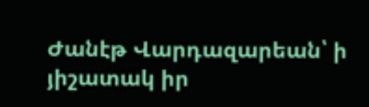Ժանէթ Վարդազարեան՝ ի յիշատակ իր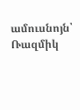ամուսնոյն՝ Ռազմիկ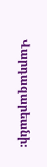Վարդազարեանի։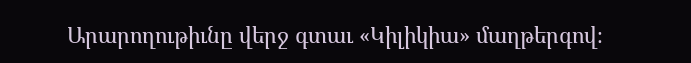Արարողութիւնը վերջ գտաւ «Կիլիկիա» մաղթերգով։